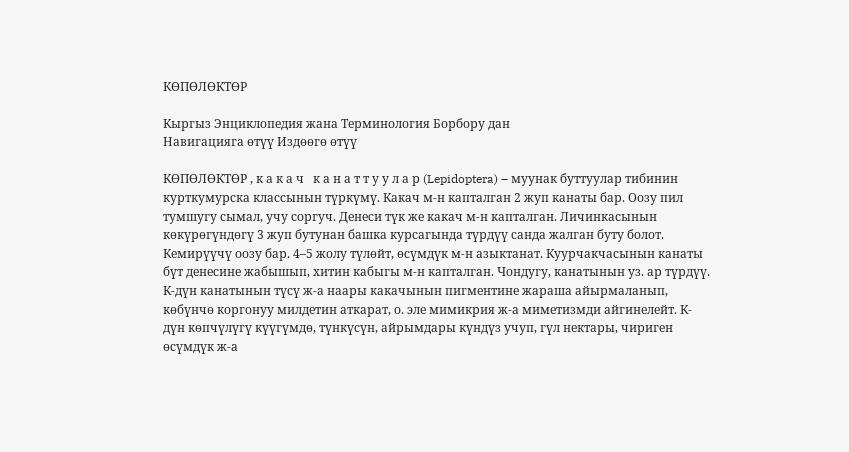КӨПӨЛӨКТӨР

Кыргыз Энциклопедия жана Терминология Борбору дан
Навигацияга өтүү Издөөгө өтүү

КӨПӨЛӨКТӨР , к а к а ч   к а н а т т у у л а р (Lepidoptera) – муунак буттуулар тибинин курткумурска классынын түркүмү. Какач м-н капталган 2 жуп канаты бар. Оозу пил тумшугу сымал, учу соргуч. Денеси түк же какач м-н капталган. Личинкасынын көкүрөгүндөгү 3 жуп бутунан башка курсагында түрдүү санда жалган буту болот. Кемирүүчү оозу бар. 4–5 жолу түлөйт, өсүмдүк м-н азыктанат. Куурчакчасынын канаты бүт денесине жабышып, хитин кабыгы м-н капталган. Чондугу, канатынын уз. ар түрдүү. К-дүн канатынын түсү ж-а наары какачынын пигментине жараша айырмаланып, көбүнчө коргонуу милдетин аткарат, о. эле мимикрия ж-а миметизмди айгинелейт. К-дүн көпчүлүгү күүгүмдө, түнкүсүн, айрымдары күндүз учуп, гүл нектары, чириген өсүмдүк ж-а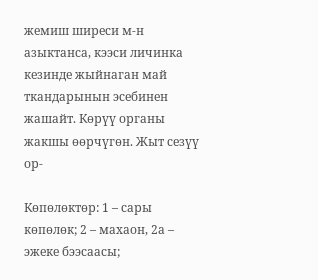жемиш ширеси м-н азыктанса, кээси личинка кезинде жыйнаган май ткандарынын эсебинен жашайт. Көрүү органы жакшы өөрчүгөн. Жыт сезүү ор-

Көпөлөктөр: 1 – сары көпөлөк; 2 – махаон, 2а – эжеке бээсаасы;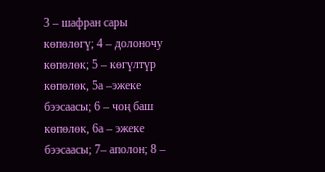3 – шафран сары көпөлөгү; 4 – долоночу көпөлөк; 5 – көгүлтүр көпөлөк, 5а –эжеке бээсаасы; 6 – чоң баш көпөлөк, 6а – эжеке бээсаасы; 7– аполон; 8 –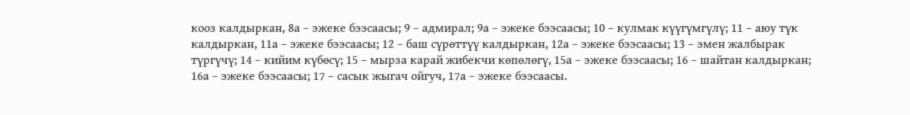кооз калдыркан, 8а – эжеке бээсаасы; 9 – адмирал; 9а – эжеке бээсаасы; 10 – кулмак күүгүмгүлү; 11 – аюу түк калдыркан, 11а – эжеке бээсаасы; 12 – баш сүрөттүү калдыркан, 12а – эжеке бээсаасы; 13 – эмен жалбырак түргүчү; 14 – кийим күбөсү; 15 – мырза карай жибекчи көпөлөгү, 15а – эжеке бээсаасы; 16 – шайтан калдыркан; 16а – эжеке бээсаасы; 17 – сасык жыгач ойгуч, 17а – эжеке бээсаасы.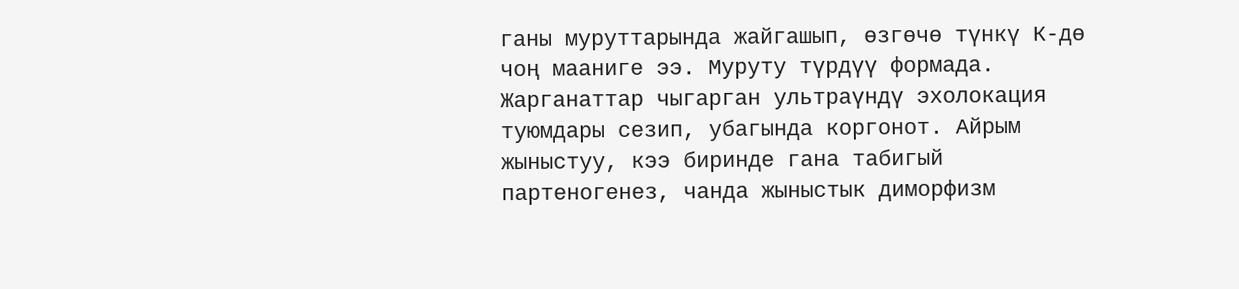ганы муруттарында жайгашып, өзгөчө түнкү К-дө чоң мааниге ээ. Муруту түрдүү формада. Жарганаттар чыгарган ультраүндү эхолокация туюмдары сезип, убагында коргонот. Айрым жыныстуу, кээ биринде гана табигый партеногенез, чанда жыныстык диморфизм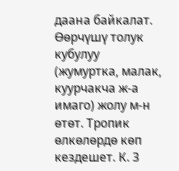даана байкалат. Өөрчүшү толук кубулуу (жумуртка, малак, куурчакча ж-а имаго) жолу м-н өтөт. Тропик өлкөлөрдө көп кездешет. К. 3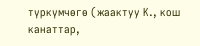түркүмчөгө (жаактуу К., кош канаттар,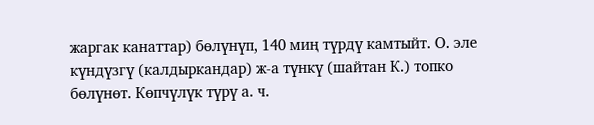жаргак канаттар) бөлүнүп, 140 миң түрдү камтыйт. О. эле күндүзгү (калдыркандар) ж-а түнкү (шайтан К.) топко бөлүнөт. Көпчүлүк түрү а. ч.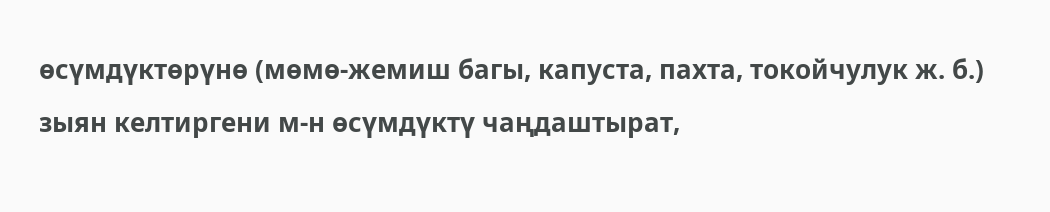өсүмдүктөрүнө (мөмө-жемиш багы, капуста, пахта, токойчулук ж. б.) зыян келтиргени м-н өсүмдүктү чаңдаштырат,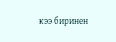кээ биринен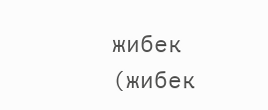жибек (жибек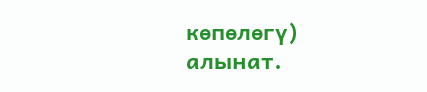көпөлөгү) алынат.